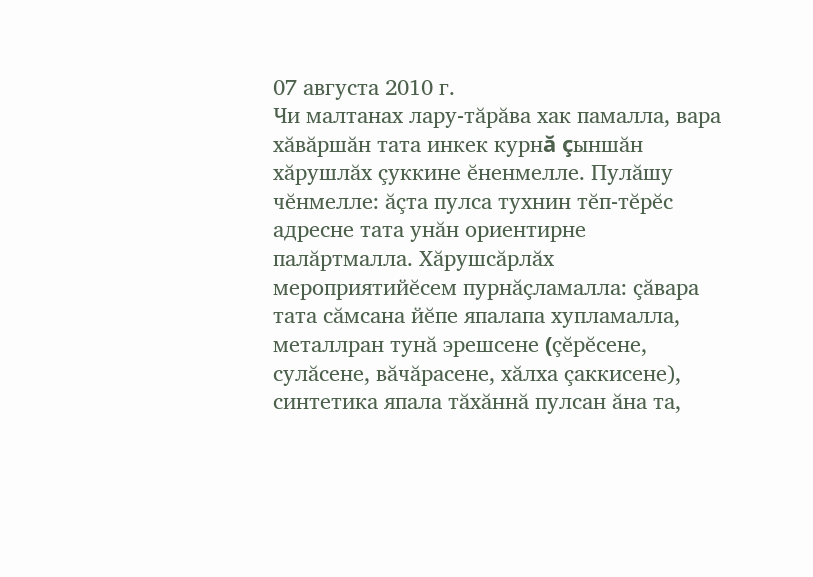07 августа 2010 г.
Чи малтанах лару-тăрăва хак памалла, вара хăвăршăн тата инкек курнă çыншăн хăрушлăх çуккине ĕненмелле. Пулăшу чĕнмелле: ăçта пулса тухнин тĕп-тĕрĕс адресне тата унăн ориентирне палăртмалла. Хăрушсăрлăх мероприятийĕсем пурнăçламалла: çăвара тата сăмсана йĕпе япалапа хупламалла, металлран тунă эрешсене (çĕрĕсене, сулăсене, вăчăрасене, хăлха çаккисене), синтетика япала тăхăннă пулсан ăна та,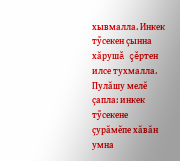хывмалла. Инкек тỹсекен çынна хăрушă çĕртен илсе тухмалла. Пулăшу мелĕ çапла: инкек тỹсекене çурăмĕпе хăвăн умна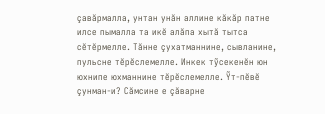çавăрмалла, унтан унăн аллине кăкăр патне илсе пымалла та икĕ алăпа хытă тытса сĕтĕрмелле. Тăнне çухатманнине, сывланине, пульсне тĕрĕслемелле. Инкек тỹсекенĕн юн юхнипе юхманнине тĕрĕслемелле. Ỹт-пĕвĕ çунман-и? Сăмсине е çăварне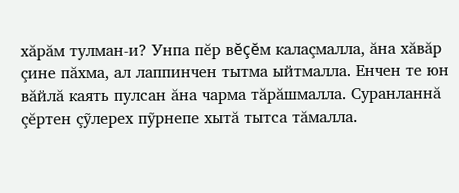хăрăм тулман-и? Унпа пĕр вĕçĕм калаçмалла, ăна хăвăр çине пăхма, ал лаппинчен тытма ыйтмалла. Енчен те юн вăйлă каять пулсан ăна чарма тăрăшмалла. Суранланнă çĕртен çỹлерех пỹрнепе хытă тытса тăмалла.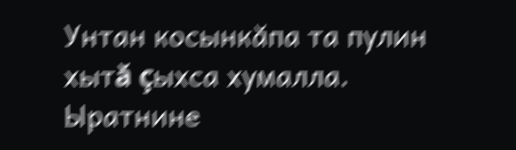Унтан косынкăпа та пулин хытă çыхса хумалла. Ыратнине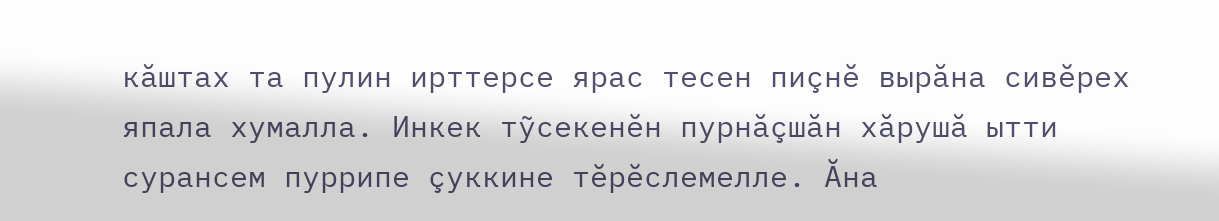кăштах та пулин ирттерсе ярас тесен пиçнĕ вырăна сивĕрех япала хумалла. Инкек тỹсекенĕн пурнăçшăн хăрушă ытти сурансем пуррипе çуккине тĕрĕслемелле. Ăна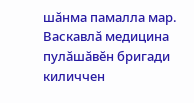шăнма памалла мар. Васкавлă медицина пулăшăвĕн бригади киличчен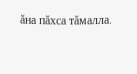ăна пăхса тăмалла.